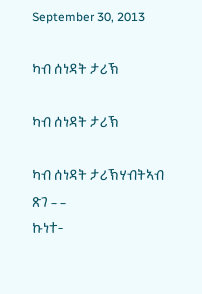September 30, 2013

ካብ ሰነዳት ታሪኽ

ካብ ሰነዳት ታሪኽ

ካብ ሰነዳት ታሪኽሃብትኣብ ጽገ – –
ኩነተ-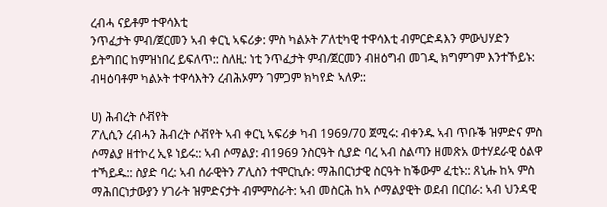ረብሓ ናይቶም ተዋሳእቲ
ንጥፈታት ምብ/ጀርመን ኣብ ቀርኒ ኣፍሪቃ: ምስ ካልኦት ፖለቲካዊ ተዋሳእቲ ብምርድዳእን ምውህሃድን ይትግበር ከምዝነበረ ይፍለጥ:: ስለዚ: ነቲ ንጥፈታት ምብ/ጀርመን ብዘዕግብ መገዲ ክግምገም እንተኾይኑ: ብዛዕባቶም ካልኦት ተዋሳእትን ረብሕኦምን ገምጋም ክካየድ ኣለዎ::

ሀ) ሕብረት ሶቭየት
ፖሊሲን ረብሓን ሕብረት ሶቭየት ኣብ ቀርኒ ኣፍሪቃ ካብ 1969/70 ጀሚሩ: ብቀንዱ ኣብ ጥቡቕ ዝምድና ምስ ሶማልያ ዘተኮረ ኢዩ ነይሩ:: ኣብ ሶማልያ: ብ1969 ንስርዓት ሲያድ ባረ ኣብ ስልጣን ዘመጽአ ወተሃደራዊ ዕልዋ ተኻይዱ:: ስያድ ባረ: ኣብ ሰራዊትን ፖሊስን ተሞርኪሱ: ማሕበርነታዊ ስርዓት ከቕውም ፈቲኑ:: ጸኒሑ ከኣ ምስ ማሕበርነታውያን ሃገራት ዝምድናታት ብምምስራት: ኣብ መስርሕ ከኣ ሶማልያዊት ወደብ በርበራ: ኣብ ህንዳዊ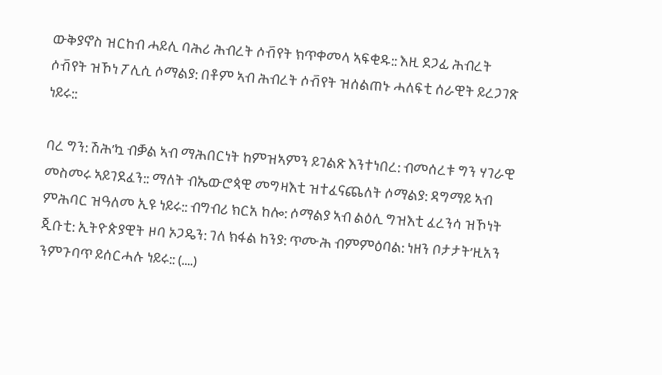ውቅያኖስ ዝርከብ ሓይሊ ባሕሪ ሕብረት ሶቭየት ክጥቀመላ ኣፍቂዱ:: እዚ ደጋፊ ሕብረት ሶቭየት ዝኾነ ፖሊሲ ሶማልያ: በቶም ኣብ ሕብረት ሶቭየት ዝሰልጠኑ ሓለፍቲ ሰራዊት ይረጋገጽ ነይሩ::

ባረ ግን: ሽሕ’ኳ ብቓል ኣብ ማሕበርነት ከምዝኣምን ይገልጽ እንተነበረ: ብመሰረቱ ግን ሃገራዊ መስመሩ ኣይገደፈን:: ማለት ብኤውሮጳዊ መግዛእቲ ዝተፈናጨለት ሶማልያ: ዳግማይ ኣብ ምሕባር ዝዓለመ ኢዩ ነይሩ:: ብግብሪ ክርአ ከሎ: ሶማልያ ኣብ ልዕሊ ግዝእቲ ፈረንሳ ዝኾነት ጂቡቲ: ኢትዮጵያዊት ዞባ ኦጋዴን: ገለ ክፋል ከንያ: ጥሙሕ ብምምዕባል: ነዘን ቦታታት’ዚአን ንምጉባጥ ይሰርሓሉ ነይሩ:: (….)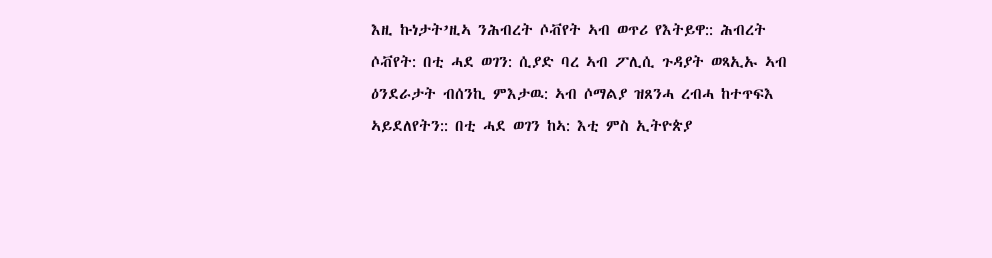እዚ ኩነታት’ዚኣ ንሕብረት ሶቭየት ኣብ ወጥሪ የእትይዋ:: ሕብረት ሶቭየት: በቲ ሓደ ወገን: ሲያድ ባረ ኣብ ፖሊሲ ጉዳያት ወጻኢኡ ኣብ ዕንደራታት ብሰንኪ ምእታዉ: ኣብ ሶማልያ ዝጸንሓ ረብሓ ከተጥፍእ ኣይደለየትን:: በቲ ሓደ ወገን ከኣ: እቲ ምስ ኢትዮጵያ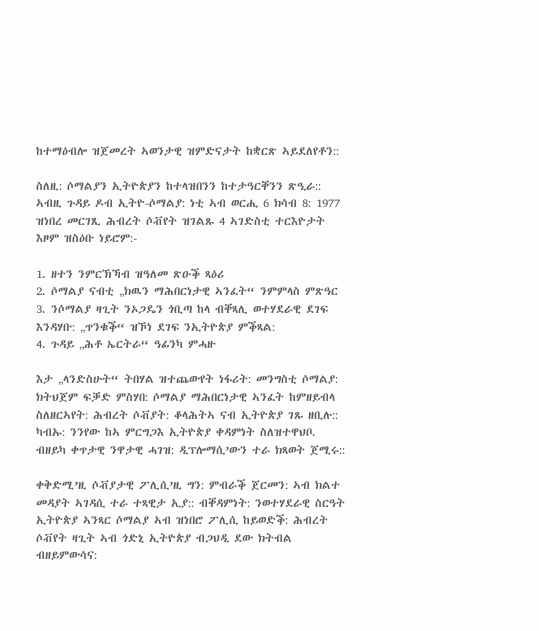ከተማዕብሎ ዝጀመረት ኣወንታዊ ዝምድናታት ከቋርጽ ኣይደለየቶን::

ስለዚ: ሶማልያን ኢትዮጵያን ከተላዝበንን ከተታዓርቐንን ጽዒራ:: ኣብዚ ጉዳይ ዶብ ኢትዮ-ሶማልያ: ነቲ ኣብ ወርሒ 6 ክሳብ 8: 1977 ዝነበረ መርገጺ ሕብረት ሶቭየት ዝገልጹ 4 ኣገድስቲ ተርእዮታት እዞም ዝስዕቡ ነይሮም:-

1. ዘተን ንምርኽኻብ ዝዓለመ ጽዑቕ ጻዕሪ
2. ሶማልያ ናብቲ „ክዉን ማሕበርነታዊ ኣንፈት“ ንምምላስ ምጽዓር
3. ንሶማልያ ዛጊት ንኦጋዴን ጎቢጣ ከላ ብቐጻሊ ወተሃደራዊ ደገፍ
እንዳሃቡ: „ጥንቁቕ“ ዝኾነ ደገፍ ንኢትዮጵያ ምቕጻል:
4. ጉዳይ „ሕቶ ኤርትራ“ ዓፊንካ ምሓዙ

እታ „ላንድስሁት“ ትበሃል ዝተጨውየት ነፋሪት: መንግስቲ ሶማልያ: ክትህጀም ፍቓድ ምስሃበ: ሶማልያ ማሕበርነታዊ ኣንፈት ከምዘይብላ ስለዘርኣየት: ሕብረት ሶቭያት: ቆላሕትኣ ናብ ኢትዮጵያ ገጹ ዘቢሉ:: ካብኡ: ንንየው ከኣ ምርግጋእ ኢትዮጵያ ቀዳምነት ስለዝተዋህቦ. ብዘይካ ቀጥታዊ ንዋታዊ ሓገዝ: ዲፕሎማሲ’ውን ተራ ክጻወት ጀሚሩ::

ቀቅድሚ’ዚ ሶቭያታዊ ፖሊሲ’ዚ ግን: ምብራቕ ጀርመን: ኣብ ክልተ መዳያት ኣገዳሲ ተራ ተጻዊታ ኢያ:: ብቐዳምነት: ንወተሃደራዊ ስርዓት ኢትዮጵያ ኣንጻር ሶማልያ ኣብ ዝነበሮ ፖሊሲ ከይወድቕ: ሕብረት ሶቭየት ዛጊት ኣብ ጎድኒ ኢትዮጵያ ብጋህዲ ደው ክትብል ብዘይምውሳና: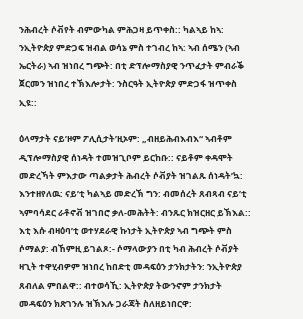ንሕብረት ሶቭየት ብምውካል ምሕጋዛ ይጥቀስ:: ካልኣይ ከኣ: ንኢትዮጵያ ምድጋፍ ዝብል ወሳኔ ምስ ተገብረ ከኣ: ኣብ ሰሜን (ኣብ ኤርትራ) ኣብ ዝነበረ ግጭት: በቲ ድፕሎማስያዊ ንጥፈታት ምብራቕ ጀርመን ዝነበረ ተኽእሎታት: ንስርዓት ኢትዮጵያ ምድጋፋ ዝጥቀስ ኢዩ::

ዕላማታት ናይ’ዞም ፖሊሲታት’ዚኦም: „ብዘይሕብእብእ“ ኣብቶም ዲፕሎማስያዊ ሰነዳት ተመዝጊቦም ይርከቡ:: ናይቶም ቀዳሞት መድረኻት ምእታው ጣልቃታት ሕብረት ሶቭያት ዝገልጹ ሰነዳት’ኳ: እንተዘየለዉ: ናይ’ቲ ካልኣይ መድረኽ ግን: ብመሰረት ጸብጻብ ናይ’ቲ ኣምባሳደር ራቶኖቭ ዝገበሮ ቃለ-መሕትት: ብንጹር ክዝርዘር ይኽእል:: እቲ እሱ ብዛዕባ’ቲ ወተሃደራዊ ኩነታት ኢትዮጵያ ኣብ ግጭት ምስ ሶማልያ: ብኸምዚ ይገልጾ:- ሶማላውያን በቲ ካብ ሕብረት ሶቭያት ዛጊት ተዋሂብዎም ዝነበረ ከበድቲ መዳፍዕን ታንክታትን: ንኢትዮጵያ ጸብለል ምበልዋ:: ብተወሳኺ: ኢትዮጵያ ትውንኖም ታንክታት መዳፍዕን ክጽገንሉ ዝኽእሉ ጋራጃት ስለዘይነበርዋ: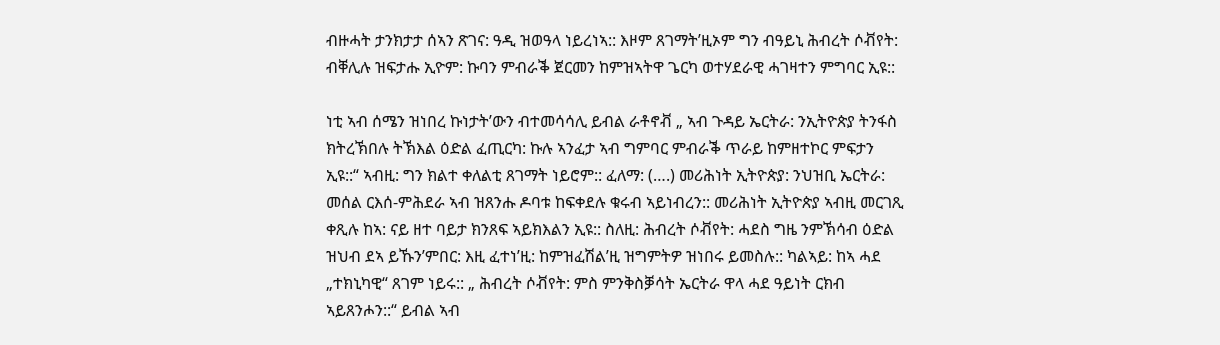ብዙሓት ታንክታታ ሰኣን ጽገና: ዓዲ ዝወዓላ ነይረነኣ:: እዞም ጸገማት’ዚኦም ግን ብዓይኒ ሕብረት ሶቭየት: ብቐሊሉ ዝፍታሑ ኢዮም: ኩባን ምብራቕ ጀርመን ከምዝኣትዋ ጌርካ ወተሃደራዊ ሓገዛተን ምግባር ኢዩ::

ነቲ ኣብ ሰሜን ዝነበረ ኩነታት’ውን ብተመሳሳሊ ይብል ራቶኖቭ „ ኣብ ጉዳይ ኤርትራ: ንኢትዮጵያ ትንፋስ ክትረኽበሉ ትኽእል ዕድል ፈጢርካ: ኩሉ ኣንፈታ ኣብ ግምባር ምብራቕ ጥራይ ከምዘተኮር ምፍታን ኢዩ::“ ኣብዚ: ግን ክልተ ቀለልቲ ጸገማት ነይሮም:: ፈለማ: (….) መሪሕነት ኢትዮጵያ: ንህዝቢ ኤርትራ: መሰል ርእሰ-ምሕደራ ኣብ ዝጸንሑ ዶባቱ ከፍቀደሉ ቁሩብ ኣይነብረን:: መሪሕነት ኢትዮጵያ ኣብዚ መርገጺ ቀጺሉ ከኣ: ናይ ዘተ ባይታ ክንጸፍ ኣይክእልን ኢዩ:: ስለዚ: ሕብረት ሶቭየት: ሓደስ ግዜ ንምኽሳብ ዕድል ዝህብ ደኣ ይኹን’ምበር: እዚ ፈተነ’ዚ: ከምዝፈሽል’ዚ ዝግምትዎ ዝነበሩ ይመስሉ:: ካልኣይ: ከኣ ሓደ „ተክኒካዊ“ ጸገም ነይሩ:: „ ሕብረት ሶቭየት: ምስ ምንቅስቓሳት ኤርትራ ዋላ ሓደ ዓይነት ርክብ ኣይጸንሖን::“ ይብል ኣብ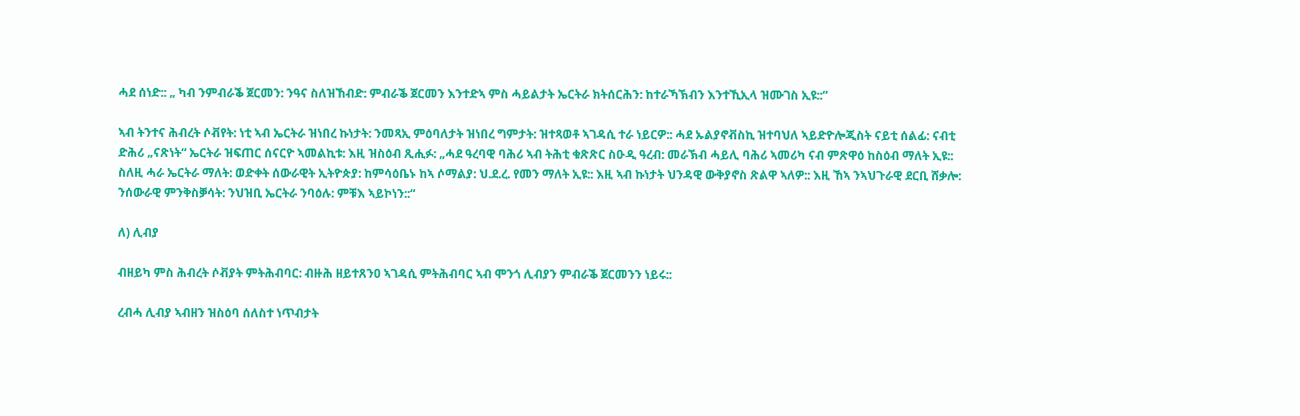ሓደ ሰነድ:: „ ካብ ንምብራቕ ጀርመን: ንዓና ስለዝኸብድ: ምብራቕ ጀርመን እንተድኣ ምስ ሓይልታት ኤርትራ ክትሰርሕን: ከተራኻኽብን እንተኺኢላ ዝሙገስ ኢዩ::“

ኣብ ትንተና ሕብረት ሶቭየት: ነቲ ኣብ ኤርትራ ዝነበረ ኩነታት: ንመጻኢ ምዕባለታት ዝነበረ ግምታት: ዝተጻወቶ ኣገዳሲ ተራ ነይርዎ:: ሓደ ኡልያኖቭስኪ ዝተባህለ ኣይድዮሎጂስት ናይቲ ሰልፊ: ናብቲ ድሕሪ „ናጽነት“ ኤርትራ ዝፍጠር ሰናርዮ ኣመልኪቱ: እዚ ዝስዕብ ጺሒፉ: „ሓደ ዓረባዊ ባሕሪ ኣብ ትሕቲ ቁጽጽር ስዑዲ ዓረብ: መራኽብ ሓይሊ ባሕሪ ኣመሪካ ናብ ምጽዋዕ ከስዕብ ማለት ኢዩ:: ስለዚ ሓራ ኤርትራ ማለት: ወድቀት ሰውራዊት ኢትዮጵያ: ከምሳዕቤኑ ከኣ ሶማልያ: ህ.ደ.ረ. የመን ማለት ኢዩ:: እዚ ኣብ ኩነታት ህንዳዊ ውቅያኖስ ጽልዋ ኣለዎ:: እዚ ኸኣ ንኣህጉራዊ ደርቢ ሸቃሎ: ንሰውራዊ ምንቅስቓሳት: ንህዝቢ ኤርትራ ንባዕሉ: ምቹእ ኣይኮነን::“

ለ) ሊብያ

ብዘይካ ምስ ሕብረት ሶቭያት ምትሕብባር: ብዙሕ ዘይተጸንዐ ኣገዳሲ ምትሕብባር ኣብ ሞንጎ ሊብያን ምብራቕ ጀርመንን ነይሩ::

ረብሓ ሊብያ ኣብዘን ዝስዕባ ሰለስተ ነጥብታት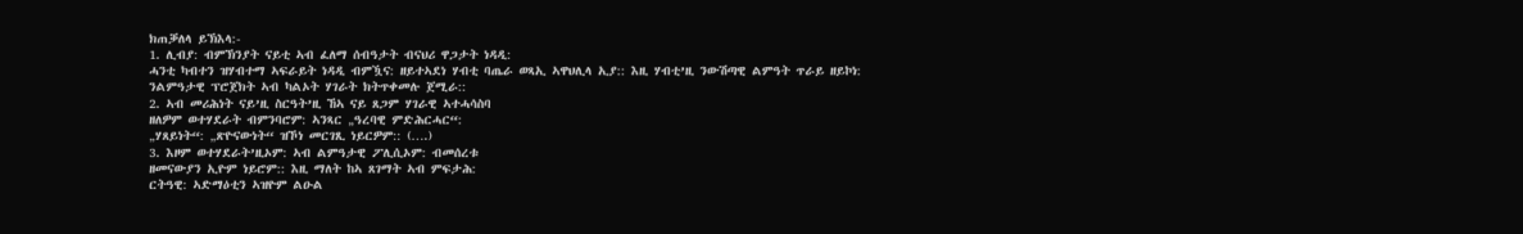ክጠቓለላ ይኽእላ:-
1. ሊብያ: ብምኽንያት ናይቲ ኣብ ፈለማ ሰብዓታት ብናህሪ ዋጋታት ነዳዲ:
ሓንቲ ካብተን ዝሃብተማ ኣፍራይት ነዳዲ ብምዃና: ዘይተኣደነ ሃብቲ ባጤራ ወጻኢ ኣዋህሊላ ኢያ:: እዚ ሃብቲ’ዚ ንውሽጣዊ ልምዓት ጥራይ ዘይኮነ: ንልምዓታዊ ፕሮጀክት ኣብ ካልኦት ሃገራት ክትጥቀመሉ ጀሚራ::
2. ኣብ መሪሕነት ናይ’ዚ ስርዓት’ዚ ኸኣ ናይ ጸጋም ሃገራዊ ኣተሓሳስባ
ዘለዎም ወተሃደራት ብምንባሮም: ኣንጻር „ዓረባዊ ምድሕርሓር“:
„ሃጸይነት“: „ጽዮናውነት“ ዝኾነ መርገጺ ነይርዎም:: (….)
3. እዞም ወተሃደራት’ዚኦም: ኣብ ልምዓታዊ ፖሊሲኦም: ብመሰረቱ
ዘመናውያን ኢዮም ነይሮም:: እዚ ማለት ከኣ ጸገማት ኣብ ምፍታሕ:
ርትዓዊ: ኣድማዕቲን ኣዝዮም ልዑል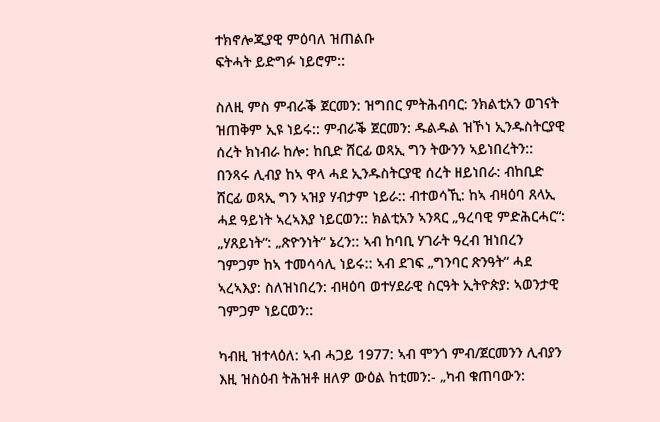ተክኖሎጂያዊ ምዕባለ ዝጠልቡ
ፍትሓት ይድግፉ ነይሮም::

ስለዚ ምስ ምብራቕ ጀርመን: ዝግበር ምትሕብባር: ንክልቲአን ወገናት ዝጠቅም ኢዩ ነይሩ:: ምብራቕ ጀርመን: ዱልዱል ዝኾነ ኢንዱስትርያዊ ሰረት ክነብራ ከሎ: ከቢድ ሸርፊ ወጻኢ ግን ትውንን ኣይነበረትን:: በንጻሩ ሊብያ ከኣ ዋላ ሓደ ኢንዱስትርያዊ ሰረት ዘይነበራ: ብከቢድ ሸርፊ ወጻኢ ግን ኣዝያ ሃብታም ነይራ:: ብተወሳኺ: ከኣ ብዛዕባ ጸላኢ ሓደ ዓይነት ኣረኣእያ ነይርወን:: ክልቲአን ኣንጻር „ዓረባዊ ምድሕርሓር“: „ሃጸይነት“: „ጽዮንነት“ ኔረን:: ኣብ ከባቢ ሃገራት ዓረብ ዝነበረን ገምጋም ከኣ ተመሳሳሊ ነይሩ:: ኣብ ደገፍ „ግንባር ጽንዓት“ ሓደ ኣረኣእያ: ስለዝነበረን: ብዛዕባ ወተሃደራዊ ስርዓት ኢትዮጵያ: ኣወንታዊ ገምጋም ነይርወን::

ካብዚ ዝተላዕለ: ኣብ ሓጋይ 1977: ኣብ ሞንጎ ምብ/ጀርመንን ሊብያን እዚ ዝስዕብ ትሕዝቶ ዘለዎ ውዕል ከቲመን:- „ካብ ቁጠባውን: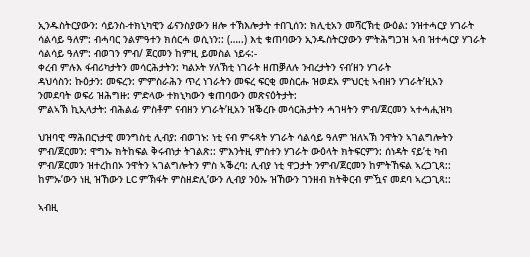ኢንዱስትርያውን: ሳይንስ-ተክኒካዊን ፊናንስያውን ዘሎ ተኽእሎታት ተበጊሰን: ክሊቲአን መሻርኽቲ ውዕል: ንዝተሓርያ ሃገራት ሳልሳይ ዓለም: ብሓባር ንልምዓተን ክሰርሓ ወሲነን:: (…..) እቲ ቁጠባውን ኢንዱስትርያውን ምትሕግጋዝ ኣብ ዝተሓርያ ሃገራት ሳልሳይ ዓለም: ብወገን ምብ/ ጀርመን ከምዚ ይመስል ነይሩ:-
ቀረብ ምሉእ ፋብሪካታትን መሳርሕታትን: ካልኦት ሃለኽቲ ነገራት ዘጠቓለሉ ንብረታትን ናብ’ዘን ሃገራት
ዳህሳስን: ኩዕታን: መፍረን: ምምስራሕን ጥረ ነገራትን መፍረ ፍርቂ መስርሑ ዝወደአ ምህርቲ ኣብዘን ሃገራት’ዚአን
ንመደባት ወፍሪ ዝሕግዙ: ምድላው ተክኒካውን ቁጠባውን መጽናዕትታት:
ምልኣኽ ኪኢላታት: ብሕልፊ ምስቶም ናብዘን ሃገራት’ዚአን ዝቕረቡ መሳርሕታትን ሓገዛትን ምብ/ጀርመን ኣተሓሒዝካ

ህዝባዊ ማሕበርነታዊ መንግስቲ ሊብያ: ብወገኑ: ነቲ ናብ ምሩጻት ሃገራት ሳልሳይ ዓለም ዝለኣኽ ንዋትን ኣገልግሎትን ምብ/ጀርመን: ዋግኡ ክትከፍል ቅሩብነታ ትገልጽ:: ምእንትዚ ምስተን ሃገራት ውዕላት ክትፍርምን: ሰነዳት ናይ’ቲ ካብ ምብ/ጀርመን ዝተረከበኦ ንዋትን ኣገልግሎትን ምስ ኣቕረባ: ሊብያ ነቲ ዋጋታት ንምብ/ጀርመን ከምትኸፍል ኣረጋጊጻ:: ከምኡ’ውን ነዚ ዝኸውን LC ምኽፋት ምስዘድሊ’ውን ሊብያ ንዕኡ ዝኸውን ገንዘብ ክትቅርብ ምዃና መደባ ኣረጋጊጻ::

ኣብዚ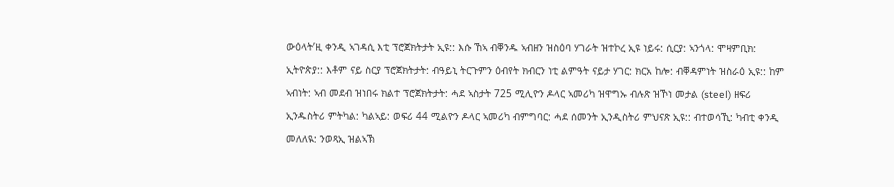ውዕላት’ዚ ቀንዲ ኣገዳሲ እቲ ፕሮጀክትታት ኢዩ:: እሱ ኸኣ ብቐንዱ ኣብዘን ዝስዕባ ሃገራት ዝተኮረ ኢዩ ነይሩ: ሲርያ: ኣንጎላ: ሞዛምቢክ: ኢትዮጵያ:: እቶም ናይ ስርያ ፕሮጀክትታት: ብዓይኒ ትርጉምን ዕብየት ክብርን ነቲ ልምዓት ናይታ ሃገር: ክርአ ከሎ: ብቐዳምነት ዝስራዕ ኢዩ:: ከም ኣብነት: ኣብ መደብ ዝነበሩ ክልተ ፕሮጀክትታት: ሓደ ኣስታት 725 ሚሊዮን ዶላር ኣመሪካ ዝዋግኡ ብሉጽ ዝኾነ መታል (steel) ዘፍሪ ኢንዱስትሪ ምትካል: ካልኣይ: ወፍሪ 44 ሚልዮን ዶላር ኣመሪካ ብምግባር: ሓደ ሰመንት ኢንዲስትሪ ምህናጽ ኢዩ:: ብተወሳኺ: ካብቲ ቀንዲ መለለዪ: ንወጻኢ ዝልኣኽ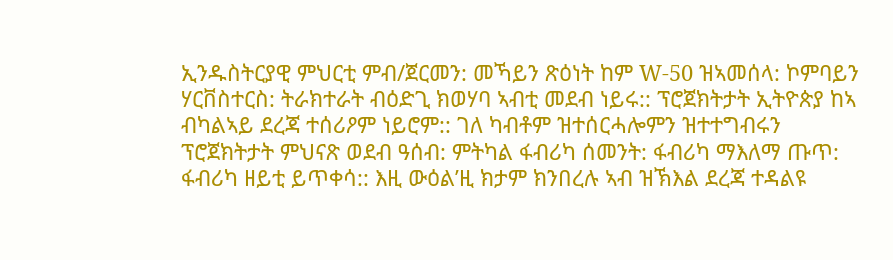ኢንዱስትርያዊ ምህርቲ ምብ/ጀርመን: መኻይን ጽዕነት ከም W-50 ዝኣመሰላ: ኮምባይን ሃርቨስተርስ: ትራክተራት ብዕድጊ ክወሃባ ኣብቲ መደብ ነይሩ:: ፕሮጀክትታት ኢትዮጵያ ከኣ ብካልኣይ ደረጃ ተሰሪዖም ነይሮም:: ገለ ካብቶም ዝተሰርሓሎምን ዝተተግብሩን ፕሮጀክትታት ምህናጽ ወደብ ዓሰብ: ምትካል ፋብሪካ ሰመንት: ፋብሪካ ማእለማ ጡጥ: ፋብሪካ ዘይቲ ይጥቀሳ:: እዚ ውዕል’ዚ ክታም ክንበረሉ ኣብ ዝኽእል ደረጃ ተዳልዩ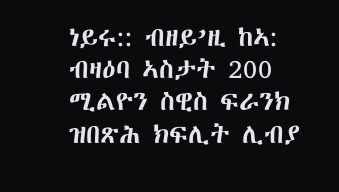ነይሩ:: ብዘይ’ዚ ከኣ: ብዛዕባ ኣስታት 200 ሚልዮን ስዊስ ፍራንክ ዝበጽሕ ክፍሊት ሊብያ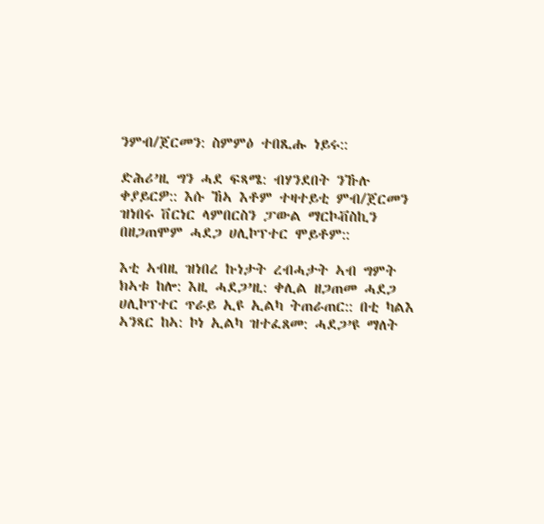ንምብ/ጀርመን: ስምምዕ ተበጺሑ ነይሩ::

ድሕሪ’ዚ ግን ሓደ ፍጻሜ: ብሃንደበት ንኹሉ ቀያይርዎ:: እሱ ኸኣ እቶም ተዛተይቲ ምብ/ጀርመን ዝነበሩ ቨርነር ላምበርስን ፓውል ማርኮቭስኪን በዘጋጠሞም ሓደጋ ሀሊኮፕተር ሞይቶም::

እቲ ኣብዚ ዝነበረ ኩነታት ረብሓታት ኣብ ግምት ክኣቱ ከሎ: እዚ ሓደጋ’ዚ: ቀሊል ዘጋጠመ ሓደጋ ሀሊኮፕተር ጥራይ ኢዩ ኢልካ ትጠራጠር:: በቲ ካልእ ኣንጻር ከኣ: ኮነ ኢልካ ዝተፈጸመ: ሓደጋ’ዩ ማለት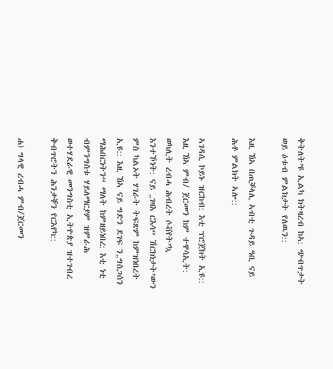ቅትለት’ዩ ኢልካ ክትዛረብ ከኣ: ጭብጥታት ወይ ዕቱብ ምልክታት የለዉን::

እዚ ኸኣ በጠቓላሊ ኣብቲ ጉዳይ ዓቢ ናይ ሕቶ ምልክት ኣሎ::

ኣገዳሲ ኮይኑ ዝርከብ: እቲ ፕሮጀክት ኢዩ:: እዚ ኸኣ ምብ/ ጀርመን ከም ተዋሳኢት: ወካሊት ረብሓ ሕብረት ሶቭየት’ኳ እንተኾነት: ናይ „ገዛእ ርእሳ“ ሽርክነታት’ውን ምስ ካልኦት ሃገራት ትፍጽም ከምዝነበረት ኢዩ:: እዚ ኸኣ ናይ ግድን ደገፍ ን„ግስጋሰን ማሕበርነትን“ ማለት ከምዘይነበረ: እቲ ነቲ ብምንግስቱ ሃይለማርያም ዝምራሕ ወተሃደራዊ መንግስቲ ኢትዮጵያ ዝተገብረ ቅብጥሮትን ሕንቃቐን የርእየካ::

ሐ) ግላዊ ረብሓ ምብ/ጀርመን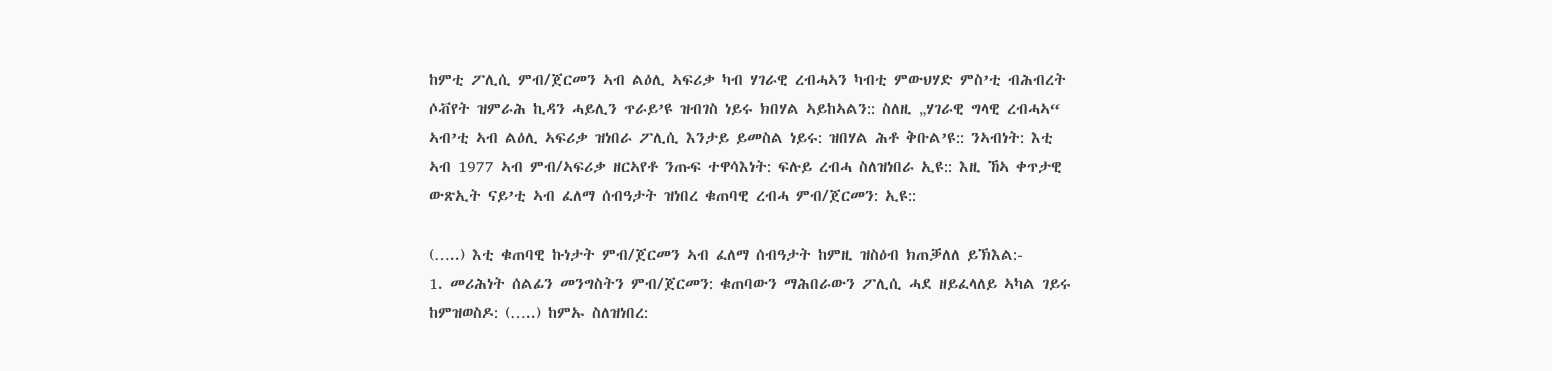ከምቲ ፖሊሲ ምብ/ጀርመን ኣብ ልዕሊ ኣፍሪቃ ካብ ሃገራዊ ረብሓኣን ካብቲ ምውህሃድ ምስ’ቲ ብሕብረት ሶቭየት ዝምራሕ ኪዳን ሓይሊን ጥራይ’ዩ ዝብገስ ነይሩ ክበሃል ኣይከኣልን:: ስለዚ „ሃገራዊ ግላዊ ረብሓኣ“ ኣብ’ቲ ኣብ ልዕሊ ኣፍሪቃ ዝነበራ ፖሊሲ እንታይ ይመስል ነይሩ: ዝበሃል ሕቶ ቅቡል’ዩ:: ንኣብነት: እቲ ኣብ 1977 ኣብ ምብ/ኣፍሪቃ ዘርኣየቶ ንጡፍ ተዋሳእነት: ፍሉይ ረብሓ ስለዝነበራ ኢዩ:: እዚ ኸኣ ቀጥታዊ ውጽኢት ናይ’ቲ ኣብ ፈለማ ሰብዓታት ዝነበረ ቁጠባዊ ረብሓ ምብ/ጀርመን: ኢዩ::

(…..) እቲ ቁጠባዊ ኩነታት ምብ/ጀርመን ኣብ ፈለማ ሰብዓታት ከምዚ ዝስዕብ ክጠቓለለ ይኽእል:-
1. መሪሕነት ሰልፊን መንግስትን ምብ/ጀርመን: ቁጠባውን ማሕበራውን ፖሊሲ ሓደ ዘይፈላለይ ኣካል ገይሩ ከምዝወስዶ: (…..) ከምኡ ስለዝነበረ: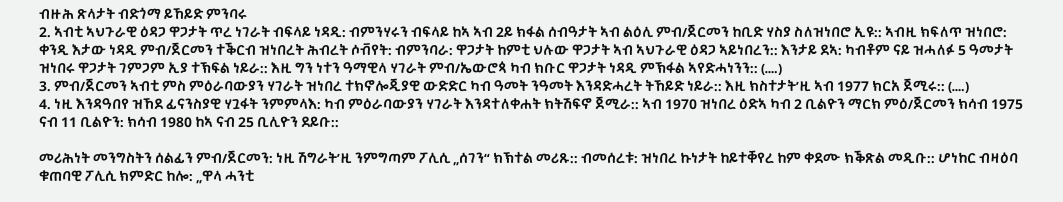ብዙሕ ጽላታት ብድጎማ ይኸይድ ምንባሩ
2. ኣብቲ ኣህጉራዊ ዕዳጋ ዋጋታት ጥረ ነገራት ብፍላይ ነዳዲ: ብምንሃሩን ብፍላይ ከኣ ኣብ 2ይ ክፋል ሰብዓታት ኣብ ልዕሊ ምብ/ጀርመን ከቢድ ሃስያ ስለዝነበሮ ኢዩ:: ኣብዚ ክፍለጥ ዝነበሮ: ቀንዲ እታው ነዳዲ ምብ/ጀርመን ተቕርብ ዝነበረት ሕብረት ሶቭየት: ብምንባራ: ዋጋታት ከምቲ ህሉው ዋጋታት ኣብ ኣህጉራዊ ዕዳጋ ኣይነበረን:: እንታይ ደኣ: ካብቶም ናይ ዝሓለፉ 5 ዓመታት ዝነበሩ ዋጋታት ገምጋም ኢያ ተኽፍል ነይራ:: እዚ ግን ነተን ዓማዊላ ሃገራት ምብ/ኤውሮጳ ካብ ክቡር ዋጋታት ነዳዲ ምኽፋል ኣየድሓነንን:: (….)
3. ምብ/ጀርመን ኣብቲ ምስ ምዕራባውያን ሃገራት ዝነበረ ተክኖሎጂያዊ ውድድር ካብ ዓመት ንዓመት እንዳድሓረት ትኸይድ ነይራ:: እዚ ክስተታት’ዚ ኣብ 1977 ክርአ ጀሚሩ:: (….)
4. ነዚ እንዳዓበየ ዝኸደ ፊናንስያዊ ሃጓፋት ንምምላእ: ካብ ምዕራባውያን ሃገራት እንዳተለቀሐት ክትሽፍኖ ጀሚራ:: ኣብ 1970 ዝነበረ ዕድኣ ካብ 2 ቢልዮን ማርክ ምዕ/ጀርመን ክሳብ 1975 ናብ 11 ቢልዮን: ክሳብ 1980 ከኣ ናብ 25 ቢሊዮን ደይቡ::

መሪሕነት መንግስትን ሰልፊን ምብ/ጀርመን: ነዚ ሽግራት’ዚ ንምግጣም ፖሊሲ „ሰገን“ ክኽተል መሪጹ:: ብመሰረቱ: ዝነበረ ኩነታት ከይተቐየረ ከም ቀደሙ ክቕጽል መዲቡ:: ሆነከር ብዛዕባ ቁጠባዊ ፖሊሲ ክምድር ከሎ: „ዋላ ሓንቲ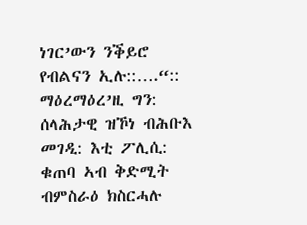ነገር’ውን ንቕይሮ የብልናን ኢሉ::….“:: ማዕረማዕረ’ዚ ግን: ሰላሕታዊ ዝኾነ ብሕቡእ መገዲ: እቲ ፖሊሲ: ቁጠባ ኣብ ቅድሚት ብምስራዕ ክስርሓሉ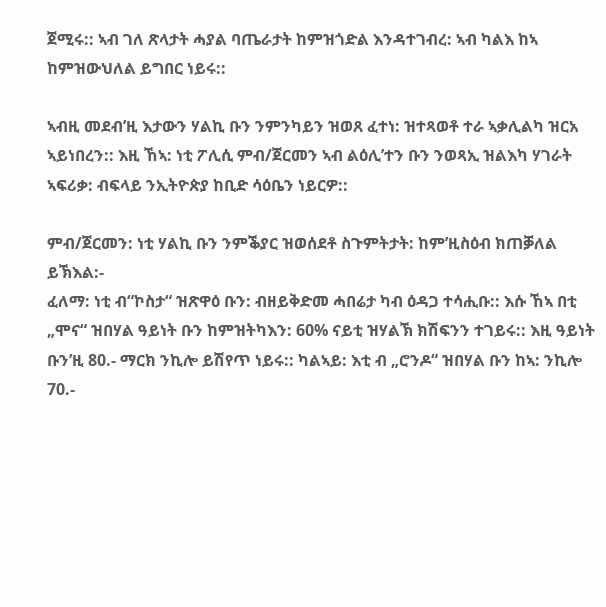ጀሚሩ:: ኣብ ገለ ጽላታት ሓያል ባጤራታት ከምዝጎድል እንዳተገብረ: ኣብ ካልእ ከኣ ከምዝውህለል ይግበር ነይሩ::

ኣብዚ መደብ’ዚ እታውን ሃልኪ ቡን ንምንካይን ዝወጸ ፈተነ: ዝተጻወቶ ተራ ኣቃሊልካ ዝርአ ኣይነበረን:: እዚ ኸኣ: ነቲ ፖሊሲ ምብ/ጀርመን ኣብ ልዕሊ’ተን ቡን ንወጻኢ ዝልእካ ሃገራት ኣፍሪቃ: ብፍላይ ንኢትዮጵያ ከቢድ ሳዕቤን ነይርዎ::

ምብ/ጀርመን: ነቲ ሃልኪ ቡን ንምቕያር ዝወሰደቶ ስጉምትታት: ከም’ዚስዕብ ክጠቓለል ይኽእል:-
ፈለማ: ነቲ ብ“ኮስታ“ ዝጽዋዕ ቡን: ብዘይቅድመ ሓበሬታ ካብ ዕዳጋ ተሳሒቡ:: እሱ ኸኣ በቲ „ሞና“ ዝበሃል ዓይነት ቡን ከምዝትካእን: 60% ናይቲ ዝሃልኽ ክሽፍንን ተገይሩ:: እዚ ዓይነት ቡን’ዚ 80.- ማርክ ንኪሎ ይሽየጥ ነይሩ:: ካልኣይ: እቲ ብ „ሮንዶ“ ዝበሃል ቡን ከኣ: ንኪሎ 70.-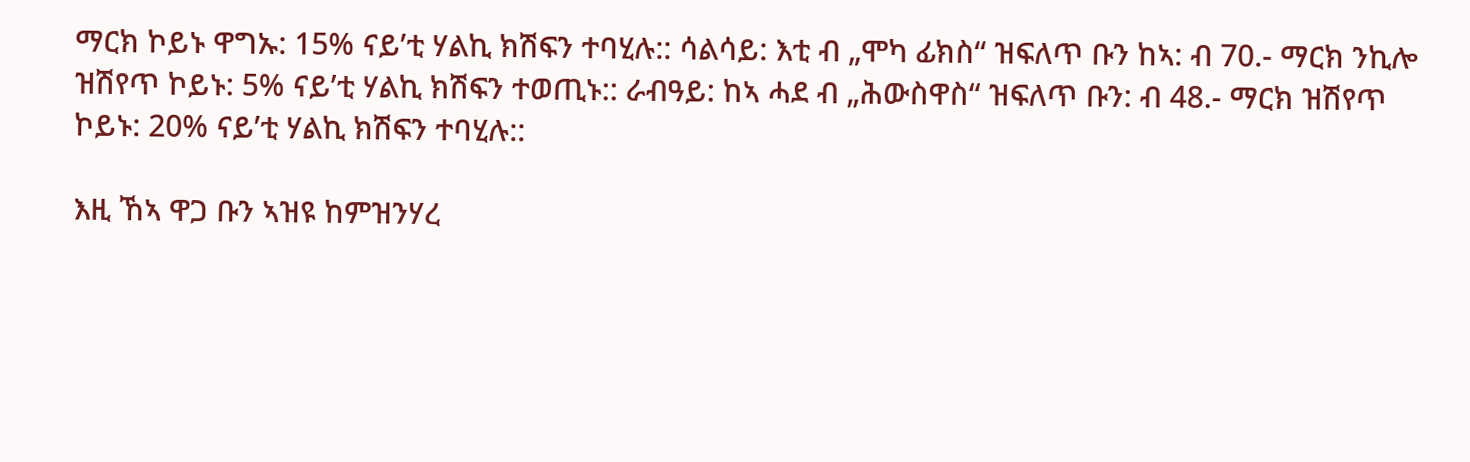ማርክ ኮይኑ ዋግኡ: 15% ናይ’ቲ ሃልኪ ክሽፍን ተባሂሉ:: ሳልሳይ: እቲ ብ „ሞካ ፊክስ“ ዝፍለጥ ቡን ከኣ: ብ 70.- ማርክ ንኪሎ ዝሽየጥ ኮይኑ: 5% ናይ’ቲ ሃልኪ ክሽፍን ተወጢኑ:: ራብዓይ: ከኣ ሓደ ብ „ሕውስዋስ“ ዝፍለጥ ቡን: ብ 48.- ማርክ ዝሽየጥ ኮይኑ: 20% ናይ’ቲ ሃልኪ ክሽፍን ተባሂሉ::

እዚ ኸኣ ዋጋ ቡን ኣዝዩ ከምዝንሃረ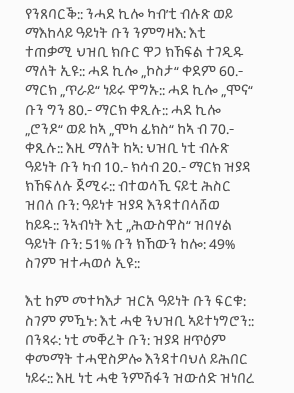የንጸባርቕ:: ንሓደ ኪሎ ካብ’ቲ ብሉጽ ወይ ማእከላይ ዓይነት ቡን ንምግዛእ: እቲ ተጠቃሚ ህዝቢ ክቡር ዋጋ ክኸፍል ተገዲዱ ማለት ኢዩ:: ሓደ ኪሎ „ኮስታ“ ቀደም 60.- ማርክ „ጥራይ“ ነይሩ ዋግኡ:: ሓደ ኪሎ „ሞና“ ቡን ግን 80.- ማርክ ቀጺሉ:: ሓደ ኪሎ „ሮንዶ“ ወይ ከኣ „ሞካ ፊክስ“ ከኣ ብ 70.- ቀጺሉ:: እዚ ማለት ከኣ: ህዝቢ ነቲ ብሉጽ ዓይነት ቡን ካብ 10.- ክሳብ 20.- ማርክ ዝያዳ ክኸፍለሉ ጀሚሩ:: ብተወሳኺ ናይቲ ሕስር ዝበለ ቡን: ዓይነቱ ዝያዳ እንዳተበላሸወ ከይዱ:: ንኣብነት እቲ „ሕውስዋስ“ ዝበሃል ዓይነት ቡን: 51% ቡን ክኸውን ከሎ: 49% ስገም ዝተሓወሶ ኢዩ::

እቲ ከም መተካእታ ዝርአ ዓይነት ቡን ፍርቁ: ስገም ምዃኑ: እቲ ሓቂ ንህዝቢ ኣይተነግሮን:: በንጻሩ: ነቲ መቐረት ቡን: ዝያዳ ዘጥዕም ቀመማት ተሓዊስዎሎ እንዳተባህለ ይሕበር ነይሩ:: እዚ ነቲ ሓቂ ንምሽፋን ዝውሰድ ዝነበረ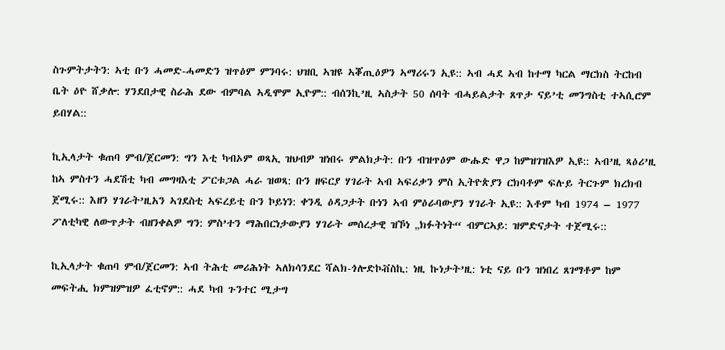ስጉምትታትን: ኣቲ ቡን ሓመድ-ሓመድን ዝጥዕም ምንባሩ: ህዝቢ ኣዝዩ ኣቖጢዕዎን ኣማሪሩን ኢዩ:: ኣብ ሓደ ኣብ ከተማ ካርል ማርክስ ትርከብ ቤት ዕዮ ሸቃሎ: ሃንደበታዊ ስራሕ ደው ብምባል ኣዲሞም ኢዮም:: ብሰንኪ’ዚ ኣስታት 50 ሰባት ብሓይልታት ጸጥታ ናይ’ቲ መንግስቲ ተኣሲሮም ይበሃል::

ኪኢላታት ቁጠባ ምብ/ጀርመን: ግን እቲ ካብኦም ወጻኢ ዝህብዎ ዝነበሩ ምልክታት: ቡን ብዝጥዕም ውሑድ ዋጋ ከምዝገዝእዎ ኢዩ:: ኣብ’ዚ ጻዕሪ’ዚ ከኣ ምስተን ሓደሽቲ ካብ መግዛእቲ ፖርቱጋል ሓራ ዝወጻ: ቡን ዘፍርያ ሃገራት ኣብ ኣፍሪቃን ምስ ኢትዮጵያን ርክባቶም ፍሉይ ትርጉም ክረክብ ጀሚሩ:: እዘን ሃገራት’ዚአን ኣገደስቲ ኣፍረይቲ ቡን ኮይነን: ቀንዲ ዕዳጋታት ቡነን ኣብ ምዕራባውያን ሃገራት ኢዩ:: እቶም ካብ 1974 – 1977 ፖለቲካዊ ለውጥታት ብዘንቀልዎ ግን: ምስ’ተን ማሕበርነታውያን ሃገራት መሰረታዊ ዝኾነ „ክፉትነት“ ብምርኣይ: ዝምድናታት ተጀሚሩ::

ኪኢላታት ቁጠባ ምብ/ጀርመን: ኣብ ትሕቲ መሪሕነት ኣለክሳንደር ሻልክ-ጎሎድኮቭስኪ: ነዚ ኩነታት’ዚ: ነቲ ናይ ቡን ዝነበረ ጸገማቶም ከም መፍትሒ ክምዝምዝዎ ፈቲኖም:: ሓደ ካብ ጉንተር ሚታግ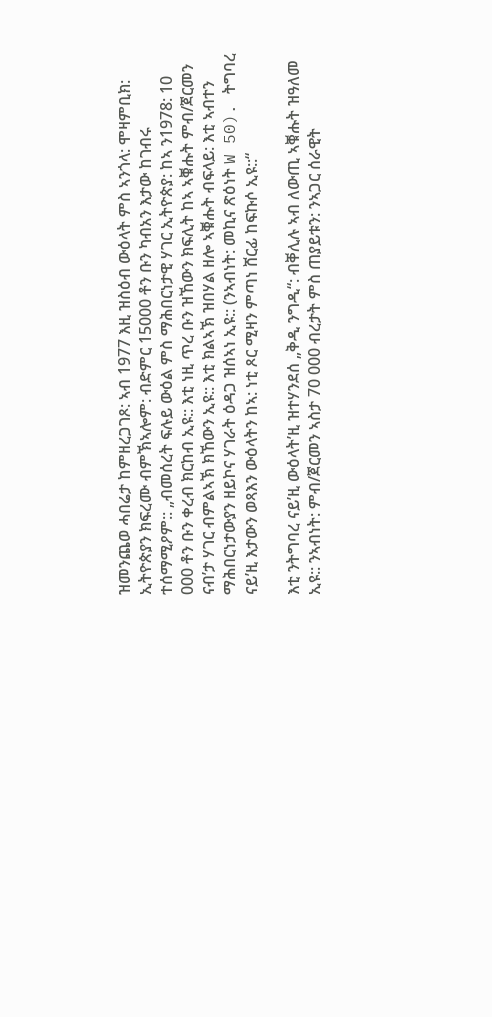ዝመንጨወ ሓበሬታ ከምዘረጋገጾ: ኣብ 1977 እዚ ዝስዕብ ውዕላት ምስ ኣንጎላ: ሞዛምቢክ: ኢትዮጵያን ክፍረሙ ብምኽኣሎም: ብድምር 15000 ቶን ቡን ካብአን እታው ከገብሩ ተሰማሚዖም:: „ብመሰረት ፍሉይ ውዕል ምስ ማሕበርነታዊ ሃገር ኢትዮጵያ: ከኣ ን1978: 10 000 ቶን ቡን ቀረብ ክርከብ ኢዩ:: እቲ ነዚ ጥረ ቡን ዝኸውን ክፍሊት ከኣ ኣቑሑት ምብ/ጀርመን ናብ’ታ ሃገር ብምልኣኽ ክኸውን ኢዩ:: እቲ ክልኣኽ ዝበሃል ዘሎ ኣቑሑት ብፍላይ: እቲ ኣብተን ማሕበርነታውያን ዘይኮና ሃገራት ዕዳጋ ዝሰኣነ ኢዩ:: (ንኣብነት: መኪና ጽዕነት W 50). ትግባረ ናይ’ዚ እታውን ወጻእን ውዕላትን ከኣ: ነቲ ጾር ሚዛን ምጣነ ሸርፊ ከፍኩሶ ኢዩ::“

እቲ ንትግባረ ናይ’ዚ ውዕላት’ዚ ዝተሃንደሰ „ቅዲ ንግዲ“: ብቐሊሉ ኣብ ለውጢ ኣቑሑት ዝዓለመ ኢዩ:: ንኣብነት: ምብ/ጀርመን ኣስታ 70 000 ብረታት ምስ ጠያይቱን: ንኣጋር ሰራዊት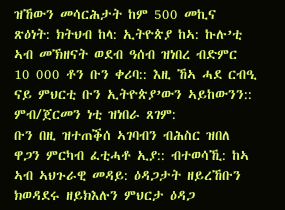ዝኸውን መሳርሕታት ከም 500 መኪና ጽዕነት: ክትህብ ከላ: ኢትዮጵያ ከኣ: ኩሉ’ቲ ኣብ መኽዘናት ወደብ ዓሰብ ዝነበረ ብድምር 10 000 ቶን ቡን ቀሪባ:: እዚ ኸኣ ሓደ ርብዒ ናይ ምህርቲ ቡን ኢትዮጵያ’ውን ኣይከውንን:: ምብ/ጀርመን ነቲ ዝነበራ ጸገም:
ቡን በዚ ዝተጠቕሰ ኣገባብን ብሕስር ዝበለ ዋጋን ምርካብ ፈቲሓቶ ኢያ:: ብተወሳኺ: ከኣ ኣብ ኣህጉራዊ መዳይ: ዕዳጋታት ዘይረኸቡን ክወዳደሩ ዘይክእሉን ምህርታ ዕዳጋ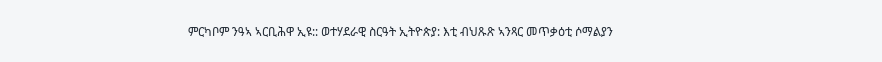ምርካቦም ንዓኣ ኣርቢሕዋ ኢዩ:: ወተሃደራዊ ስርዓት ኢትዮጵያ: እቲ ብህጹጽ ኣንጻር መጥቃዕቲ ሶማልያን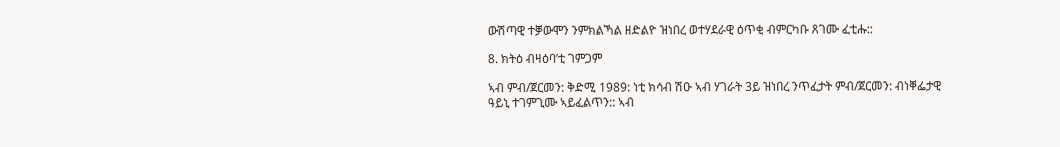ውሽጣዊ ተቓውሞን ንምክልኻል ዘድልዮ ዝነበረ ወተሃደራዊ ዕጥቂ ብምርካቡ ጸገሙ ፈቲሑ::

8. ክትዕ ብዛዕባ’ቲ ገምጋም

ኣብ ምብ/ጀርመን: ቅድሚ 1989: ነቲ ክሳብ ሽዑ ኣብ ሃገራት 3ይ ዝነበረ ንጥፈታት ምብ/ጀርመን: ብነቐፌታዊ ዓይኒ ተገምጊሙ ኣይፈልጥን:: ኣብ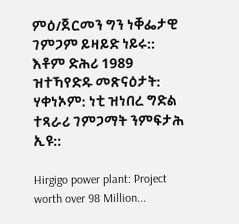ምዕ/ጀርመን ግን ነቐፌታዊ ገምጋም ይዛይድ ነይሩ:: እቶም ድሕሪ 1989 ዝተኻየድዱ መጽናዕታት: ሃቀነኦም: ነቲ ዝነበረ ግድል ተጻራሪ ገምጋማት ንምፍታሕ ኢዩ::

Hirgigo power plant: Project worth over 98 Million...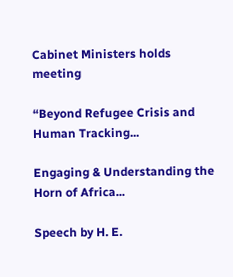Cabinet Ministers holds meeting

“Beyond Refugee Crisis and Human Tracking...

Engaging & Understanding the Horn of Africa...

Speech by H. E.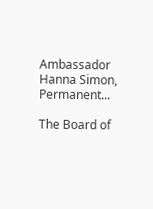Ambassador Hanna Simon, Permanent...

The Board of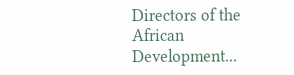Directors of the African Development...